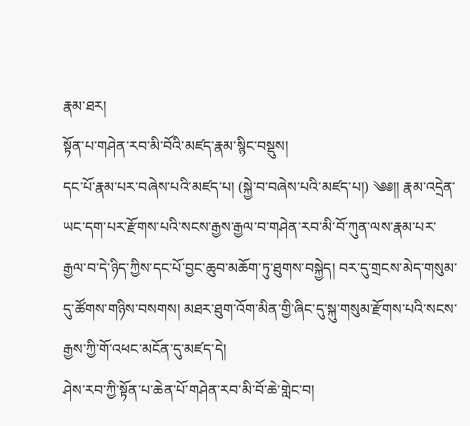རྣམ་ཐར།
སྟོན་པ་གཤེན་རབ་མི་བོའི་མཛད་རྣམ་སྙིང་བསྡུས།
དང་པོ་རྣམ་པར་བཞེས་པའི་མཛད་པ། (སྐྱེ་བ་བཞེས་པའི་མཛད་པ།) ༄༅།། རྣམ་འདྲེན་ཡང་དག་པར་རྫོགས་པའི་སངས་རྒྱས་རྒྱལ་བ་གཤེན་རབ་མི་བོ་ཀུན་ལས་རྣམ་པར་རྒྱལ་བ་དེ་ཉིད་ཀྱིས་དང་པོ་བྱང་ཆུབ་མཆོག་ཏུ་ཐུགས་བསྐྱེད། བར་དུ་གྲངས་མེད་གསུམ་དུ་ཚོགས་གཉིས་བསགས། མཐར་ཐུག་འོག་མིན་གྱི་ཞིང་དུ་སྐུ་གསུམ་རྫོགས་པའི་སངས་རྒྱས་ཀྱི་གོ་འཕང་མངོན་དུ་མཛད་དེ།
ཤེས་རབ་ཀྱི་སྟོན་པ་ཆེན་པོ་གཤེན་རབ་མི་བོ་ཆེ་གླེང་བ།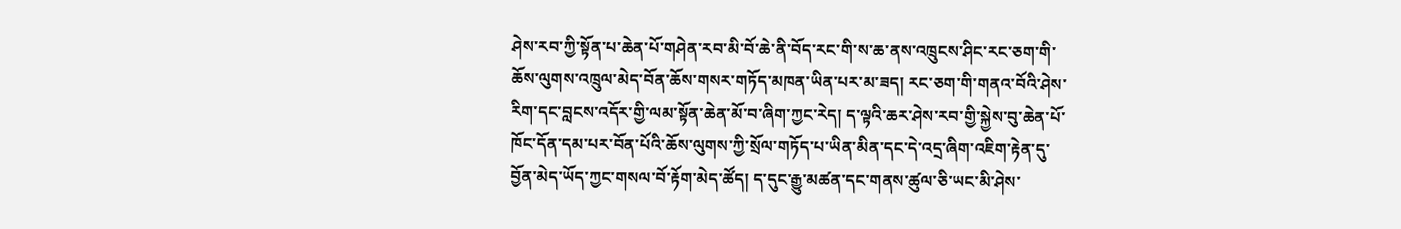ཤེས་རབ་ཀྱི་སྟོན་པ་ཆེན་པོ་གཤེན་རབ་མི་བོ་ཆེ་ནི་བོད་རང་གི་ས་ཆ་ནས་འཁྲུངས་ཤིང་རང་ཅག་གི་ཆོས་ལུགས་འཁྲུལ་མེད་བོན་ཆོས་གསར་གཏོད་མཁན་ཡིན་པར་མ་ཟད། རང་ཅག་གི་གནའ་བོའི་ཤེས་རིག་དང་བླངས་འདོར་གྱི་ལམ་སྟོན་ཆེན་མོ་བ་ཞིག་ཀྱང་རེད། ད་ལྟའི་ཆར་ཤེས་རབ་གྱི་སྐྱེས་བུ་ཆེན་པོ་ཁོང་དོན་དམ་པར་བོན་པོའི་ཆོས་ལུགས་ཀྱི་སྲོལ་གཏོད་པ་ཡིན་མིན་དང་དེ་འདྲ་ཞིག་འཇིག་རྟེན་དུ་བྱོན་མེད་ཡོད་ཀྱང་གསལ་བོ་རྟོག་མེད་ཚོད། ད་དུང་རྒྱུ་མཚན་དང་གནས་ཚུལ་ཅི་ཡང་མི་ཤེས་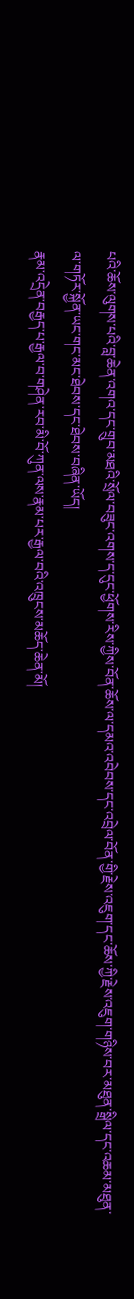པའི་ཆོས་ལུགས་པའི་བླ་ཆེན་འགའ་དང་གྲུབ་མཐའི་སྲོལ་བཟུང་འགས་ད་དུང་ཕྱོགས་རིས་ཀྱིས་བོན་ཆོས་ལ་དམའ་འབེབས་དང་འབྲེལ་བོན་གྱི་རྗེས་འཇུག་དང་ཆོས་ཀྱི་རྗེས་འཇུག་གཉིས་བར་མཐུན་སྒྲིལ་དང་འཆམ་མཐུན་ལ་གཏོར་སྐྱོན་ཡང་གང་མང་ཐེབས་དང་ཐེབས་བཞིན་ཡོད།
རྣམ་འདྲེན་བརྒྱད་པ་རྒྱལ་བ་གཤེན་རབ་མི་བོ་ཀུན་ལས་རྣམ་པར་རྒྱལ་བའི་འཁྲུངས་མཆོད་ཆེན་མོ།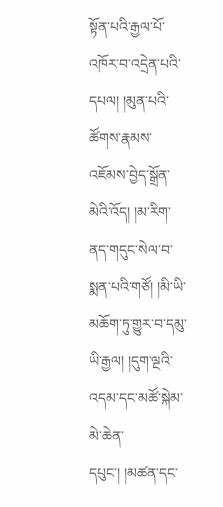སྟོན་པའི་རྒྱལ་པོ་འཁོར་བ་འདྲེན་པའི་དཔལ། །མུན་པའི་ཚོགས་རྣམས་འཇོམས་བྱེད་སྒྲོན་མེའི་འོད། །མ་རིག་ནད་གདུང་སེལ་བ་སྨན་པའི་གཙོ། །མི་ཡི་མཆོག་ཏུ་གྱུར་བ་དམུ་ཡི་རྒྱལ། །དུག་ལྔའི་འདམ་དང་མཚོ་སྐེམ་མེ་ཆེན་དཔུང་། །མཚན་དང་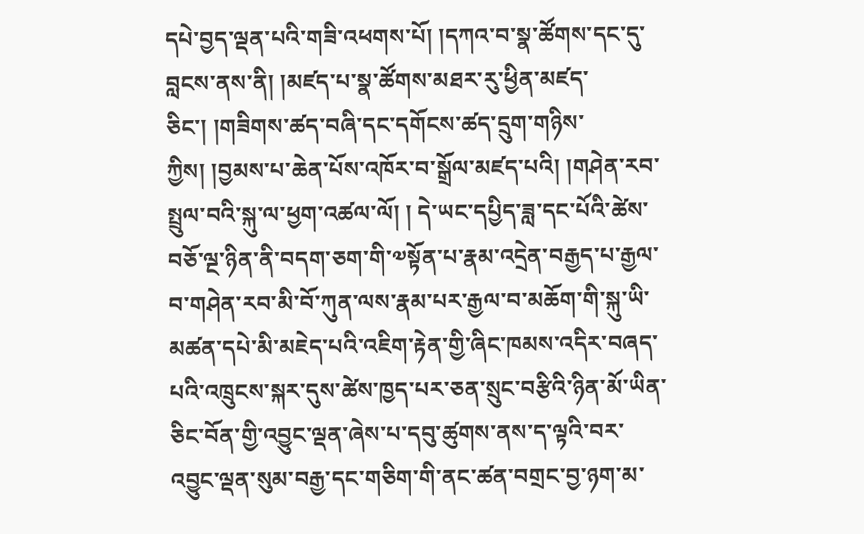དཔེ་བྱད་ལྡན་པའི་གཟི་འཕགས་པོ། །དཀའ་བ་སྣ་ཚོགས་དང་དུ་བླངས་ནས་ནི། །མཛད་པ་སྣ་ཚོགས་མཐར་རུ་ཕྱིན་མཛད་ཅིང་། །གཟིགས་ཚད་བཞི་དང་དགོངས་ཚད་དྲུག་གཉིས་ཀྱིས། །བྱམས་པ་ཆེན་པོས་འཁོར་བ་སྒྲོལ་མཛད་པའི། །གཤེན་རབ་སྤྲུལ་བའི་སྐུ་ལ་ཕྱག་འཚལ་ལོ། ། དེ་ཡང་དཔྱིད་ཟླ་དང་པོའི་ཚེས་བཅོ་ལྔ་ཉིན་ནི་བདག་ཅག་གི་༧སྟོན་པ་རྣམ་འདྲེན་བརྒྱད་པ་རྒྱལ་བ་གཤེན་རབ་མི་བོ་ཀུན་ལས་རྣམ་པར་རྒྱལ་བ་མཆོག་གི་སྐུ་ཡི་མཚན་དཔེ་མི་མཇེད་པའི་འཇིག་རྟེན་གྱི་ཞིང་ཁམས་འདིར་བཞད་པའི་འཁྲུངས་སྐར་དུས་ཚེས་ཁྱད་པར་ཅན་སྲུང་བརྩིའི་ཉིན་མོ་ཡིན་ཅིང་བོན་གྱི་འབྱུང་ལྡན་ཞེས་པ་དབུ་ཚུགས་ནས་ད་ལྟའི་བར་འབྱུང་ལྡན་སུམ་བརྒྱ་དང་གཅིག་གི་ནང་ཚན་བགྲང་བྱ་ཉག་མ་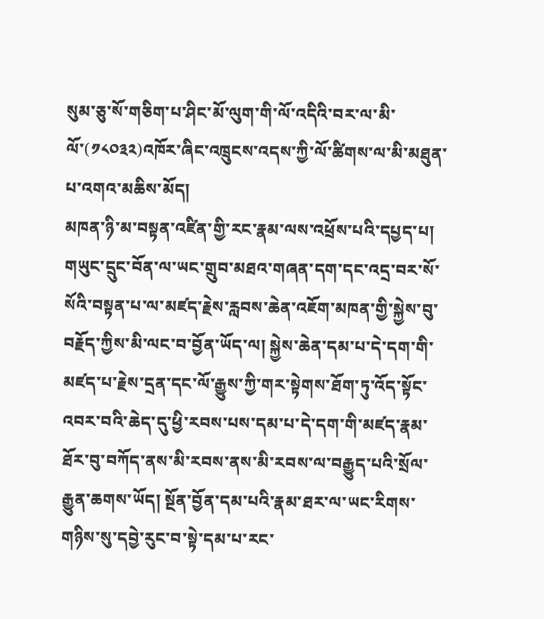སུམ་ཅུ་སོ་གཅིག་པ་ཤིང་མོ་ལུག་གི་ལོ་འདིའི་བར་ལ་མི་ལོ་(༡༨༠༣༢)འཁོར་ཞིང་འཁྲུངས་འདས་ཀྱི་ལོ་ཚིགས་ལ་མི་མཐུན་པ་འགའ་མཆིས་མོད།
མཁན་ཉི་མ་བསྟན་འཛིན་གྱི་རང་རྣམ་ལས་འཕྲོས་པའི་དཔྱད་པ།
གཡུང་དྲུང་བོན་ལ་ཡང་གྲུབ་མཐའ་གཞན་དག་དང་འདྲ་བར་སོ་སོའི་བསྟན་པ་ལ་མཛད་རྗེས་རླབས་ཆེན་འཇོག་མཁན་གྱི་སྐྱེས་བུ་བརྗོད་ཀྱིས་མི་ལང་བ་བྱོན་ཡོད་ལ། སྐྱེས་ཆེན་དམ་པ་དེ་དག་གི་མཛད་པ་རྗེས་དྲན་དང་ལོ་རྒྱུས་ཀྱི་གར་སྟེགས་ཐོག་ཏུ་འོད་སྟོང་འབར་བའི་ཆེད་དུ་ཕྱི་རབས་པས་དམ་པ་དེ་དག་གི་མཛད་རྣམ་ཐོར་བུ་བཀོད་ནས་མི་རབས་ནས་མི་རབས་ལ་བརྒྱུད་པའི་སྲོལ་རྒྱུན་ཆགས་ཡོད། སྔོན་བྱོན་དམ་པའི་རྣམ་ཐར་ལ་ཡང་རིགས་གཉིས་སུ་དབྱེ་རུང་བ་སྟེ་དམ་པ་རང་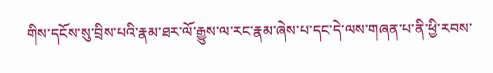གིས་དངོས་སུ་བྲིས་པའི་རྣམ་ཐར་ལོ་རྒྱུས་ལ་རང་རྣམ་ཞེས་པ་དང་དེ་ལས་གཞན་པ་ནི་ཕྱི་རབས་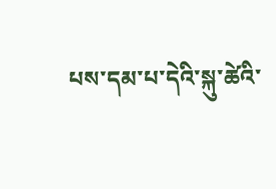པས་དམ་པ་དེའི་སྐུ་ཚེའི་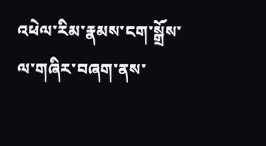འཕེལ་རིམ་རྣམས་ངག་སྒྲོས་ལ་གཞིར་བཞག་ནས་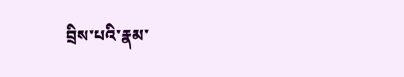བྲིས་པའི་རྣམ་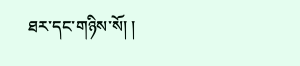ཐར་དང་གཉིས་སོ། །